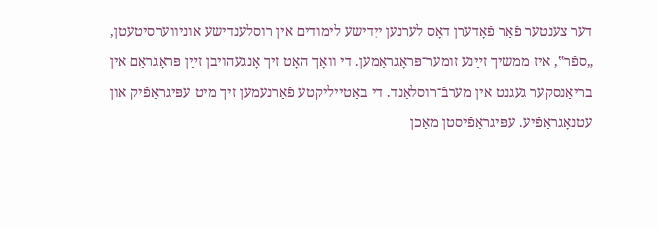דער צענטער פֿאַר פֿאָדערן דאָס לערנען ייִדישע לימודים אין רוסלענדישע אוניווערסיטעטן, „ספֿר‟, איז ממשיך זײַנע זומער־פּראָגראַמען. די וואָך האָט זיך אָנגעהויבן זײַן פּראָגראַם אין בריאַנסקער געגנט אין מערבֿ־רוסלאַנד. די באַטייליקטע פֿאַרנעמען זיך מיט עפּיגראַפֿיק און עטנאָגראַפֿיע. עפּיגראַפֿיסטן מאַכן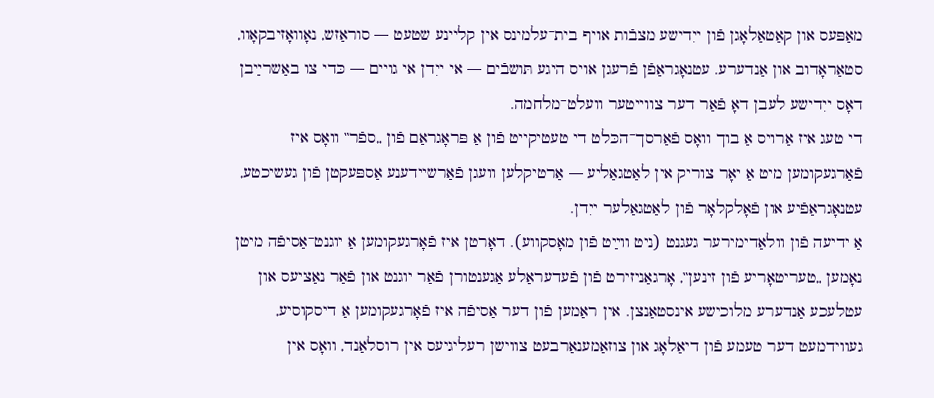מאַפּעס און קאַטאַלאָגן פֿון ייִדישע מצבֿות אויף בית־עלמינס אין קליינע שטעט — סוראַזש, נאָוואָזיבקאָוו, סטאַראָדוב און אַנדערע. עטנאָגראַפֿן פֿרעגן אויס היגע תּושבֿים — אי ייִדן אי גויים — כּדי צו באַשרײַבן דאָס ייִדישע לעבן דאָ פֿאַר דער צווייטער וועלט־מלחמה.
די טעג איז אַרויס אַ בוך וואָס פֿאַרסך־הכּלט די טעטיקייט פֿון אַ פּראָגראַם פֿון „ספֿר‟ וואָס איז פֿאַרגעקומען מיט אַ יאָר צוריק אין לאַטגאַליע — אַרטיקלען וועגן פֿאַרשיידענע אַספּעקטן פֿון געשיכטע, עטנאָגראַפֿיע און פֿאָלקלאָר פֿון לאַטגאַלער ייִדן.
אַ ידיעה פֿון וולאַדימירער געגנט (ניט ווײַט פֿון מאָסקווע). דאָרטן איז פֿאָרגעקומען אַ יוגנט־אַסיפֿה מיטן נאָמען „טעריטאָריע פֿון זינען‟, אָרגאַניזירט פֿון פֿעדעראַלע אַגענטורן פֿאַר יוגנט און פֿאַר נאַציעס און עטלעכע אַנדערע מלוכישע אינסטאַנצן. אין ראַמען פֿון דער אַסיפֿה איז פֿאָרגעקומען אַ דיסקוסיע, געווידמעט דער טעמע פֿון דיאַלאָג און צוזאַמענאַרבעט צווישן רעליגיעס אין רוסלאַנד, וואָס אין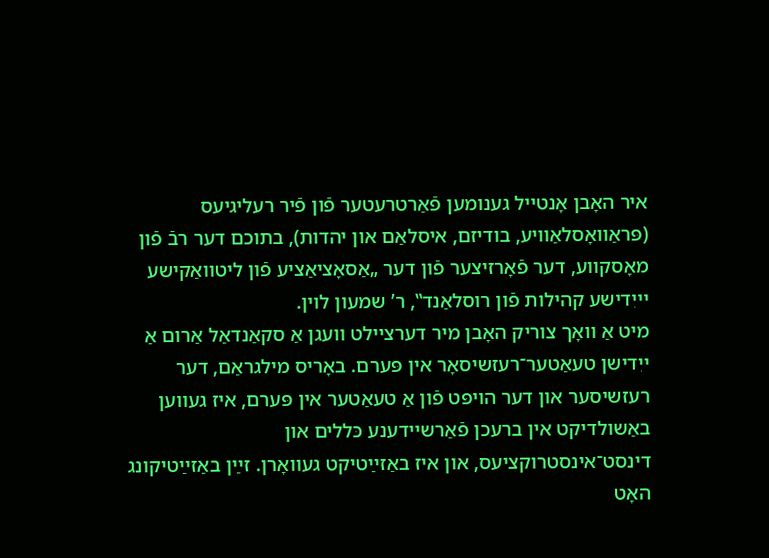איר האָבן אָנטייל גענומען פֿאַרטרעטער פֿון פֿיר רעליגיעס (פּראַוואָסלאַוויע, בודיזם, איסלאַם און יהדות), בתוכם דער רבֿ פֿון מאָסקווע, דער פֿאָרזיצער פֿון דער „אַסאָציאַציע פֿון ליטוואַקישע יייִדישע קהילות פֿון רוסלאַנד‟, ר’ שמעון לוין.
מיט אַ וואָך צוריק האָבן מיר דערציילט וועגן אַ סקאַנדאַל אַרום אַ ייִדישן טעאַטער־רעזשיסאָר אין פּערם. באָריס מילגראַם, דער רעזשיסער און דער הויפּט פֿון אַ טעאַטער אין פּערם, איז געווען באַשולדיקט אין ברעכן פֿאַרשיידענע כּללים און דינסט־אינסטרוקציעס, און איז באַזײַטיקט געוואָרן. זײַן באַזײַטיקונג האָט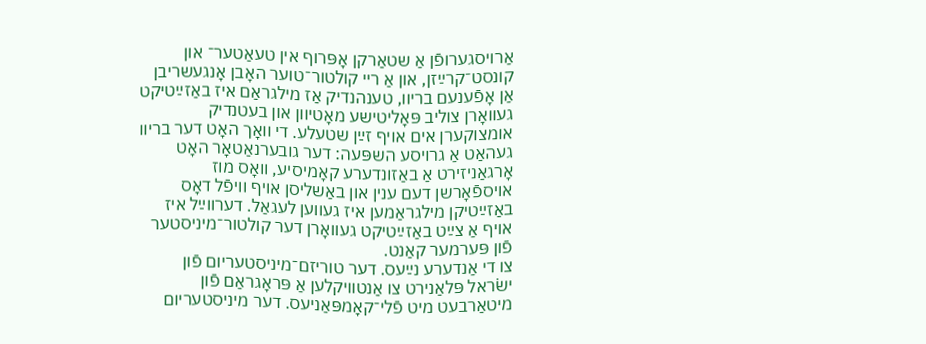אַרויסגערופֿן אַ שטאַרקן אָפּרוף אין טעאַטער־ און קונסט־קרײַזן, און אַ ריי קולטור־טוער האָבן אָנגעשריבן אַן אָפֿענעם בריוו, טענהנדיק אַז מילגראַם איז באַזײַטיקט געוואָרן צוליב פּאָליטישע מאָטיוון און בעטנדיק אומצוקערן אים אויף זײַן שטעלע. די וואָך האָט דער בריוו געהאַט אַ גרויסע השפּעה: דער גובערנאַטאָר האָט אָרגאַניזירט אַ באַזונדערע קאָמיסיע, וואָס מוז אויספֿאָרשן דעם ענין און באַשליסן אויף וויפֿל דאָס באַזײַטיקן מילגראַמען איז געווען לעגאַל. דערווײַל איז אויף אַ צײַט באַזײַטיקט געוואָרן דער קולטור־מיניסטער פֿון פּערמער קאַנט.
צו די אַנדערע נײַעס. דער טוריזם־מיניסטעריום פֿון ישׂראל פּלאַנירט צו אַנטוויקלען אַ פּראָגראַם פֿון מיטאַרבעט מיט פֿלי־קאָמפּאַניעס. דער מיניסטעריום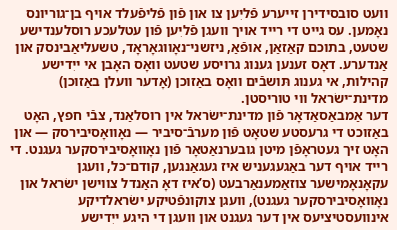וועט סובסידירן זייערע פֿליִען צו און פֿון פֿליפֿעלד אויף בן־גוריונס נאָמען. עס גייט די רייד אויך וועגן פֿליִען פֿון עטלעכע רוסלענדישע שטעט, בתוכם קאַזאַן, אופֿאַ, ניזשני־נאָווגאָראָד, טשעליאַבינסק און אַנדערע. דאָס זענען גענוג גרויסע שטעט וואָס האָבן אי ייִדישע קהילות, אי גענוג תּושבֿים וואָס באַזוכן (אָדער וועלן באַזוכן) מדינת־ישׂראל ווי טוריסטן.
דער אַמבאַסאַדאָר פֿון מדינת־ישׂראל אין רוסלאַנד, צבֿי חפץ, האָט באַזוכט די גרעסטע שטאָט פֿון מערבֿ־סיביר — נאָוואָסיבירסק — און האָט זיך געטראָפֿן מיטן גובערנאַטאָר פֿון נאָוואָסיבירסקער געגנט. די רייד אויף דער באַגעגעניש איז געגאַנגען, קודם־כּל, וועגן עקאָנאָמישער צוזאַמענאַרבעט (ס’איז דאָ האַנדל צווישן ישׂראל און נאָוואָסיבירסקער געגנט), וועגן צוקונפֿטיקע ישׂראלדיקע אינוועסטיציעס אין דער געגנט און וועגן די היגע ייִדישע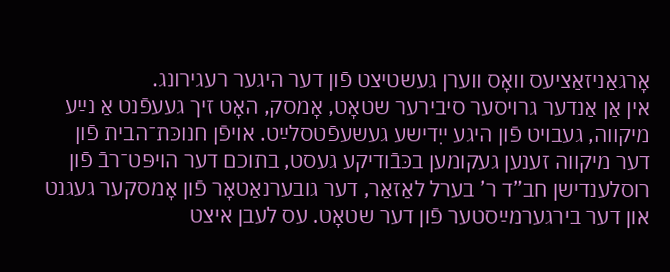אָרגאַניזאַציעס וואָס ווערן געשטיצט פֿון דער היגער רעגירונג.
אין אַן אַנדער גרויסער סיבירער שטאָט, אָמסק, האָט זיך געעפֿנט אַ נײַע מיקווה, געבויט פֿון היגע ייִדישע געשעפֿטסלײַט. אויפֿן חנוכּת־הבית פֿון דער מיקווה זענען געקומען בכּבֿודיקע געסט, בתוכם דער הויפּט־רבֿ פֿון רוסלענדישן חב”ד ר’ בערל לאַזאַר, דער גובערנאַטאָר פֿון אָמסקער געגנט און דער בירגערמײַסטער פֿון דער שטאָט. עס לעבן איצט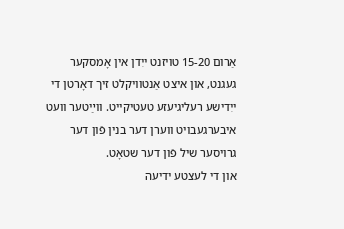אַרום 15-20 טויזנט ייִדן אין אָמסקער געגנט, און איצט אַנטוויקלט זיך דאָרטן די ייִדישע רעליגיעזע טעטיקייט. ווײַטער וועט איבערגעבויט ווערן דער בנין פֿון דער גרויסער שיל פֿון דער שטאָט.
און די לעצטע ידיעה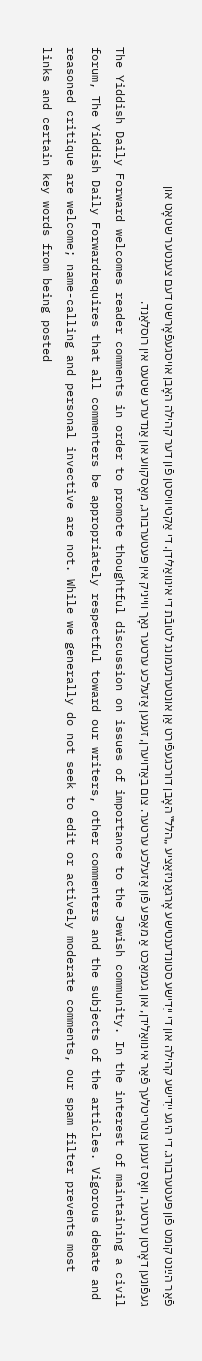פֿאַר הײַנט קומט פֿון פּעטערבורג. די היגע ייִדישע קהילה און די ייִדישע סטונדענטישע אָרגאַניזאַציע „הלל‟ האָבן דורכגעפֿירט אַן אונטערנעמונג לטובֿת די אינוואַלידן. די אַקטיוויסטן פֿון דער קהילה האָבן אויסגעפֿאָרשט דעם צענטער שטאָט און געפֿונען דאָרטן ערטער, וואָס זענען צוטריטלעך פֿאַר אינוואַלידן, און געמאַכט אַ מאַפּע פֿון אַזעלכע ערטער. צום באַדויערן, זענען אַזעלכע ערטער נאָך ווייניק אין פּעטערבורג, מאָסקווע און אַנדערע שטעט אין רוסלאַנד.
The Yiddish Daily Forward welcomes reader comments in order to promote thoughtful discussion on issues of importance to the Jewish community. In the interest of maintaining a civil forum, The Yiddish Daily Forwardrequires that all commenters be appropriately respectful toward our writers, other commenters and the subjects of the articles. Vigorous debate and reasoned critique are welcome; name-calling and personal invective are not. While we generally do not seek to edit or actively moderate comments, our spam filter prevents most links and certain key words from being posted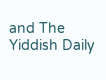and The Yiddish Daily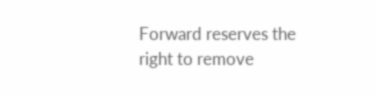Forward reserves the right to remove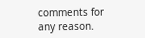comments for any reason.